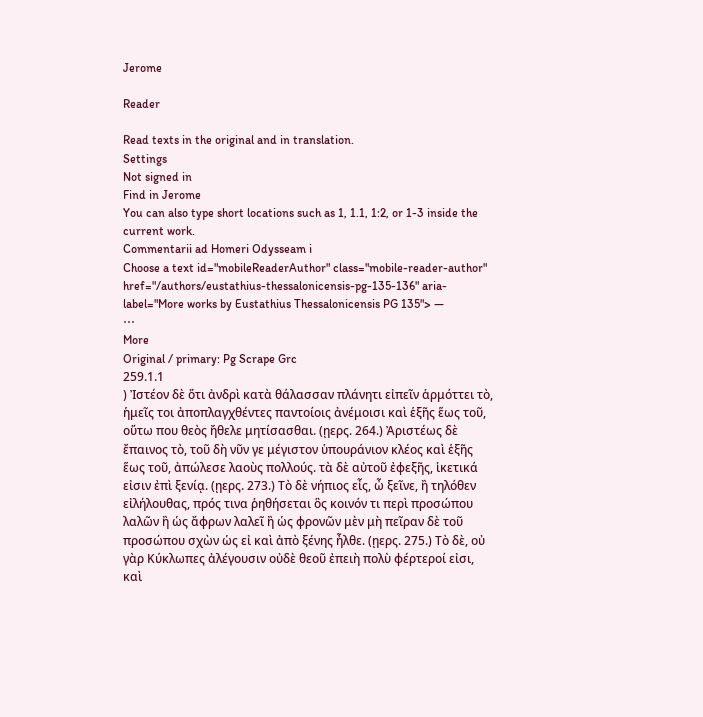Jerome

Reader

Read texts in the original and in translation.
Settings
Not signed in
Find in Jerome
You can also type short locations such as 1, 1.1, 1:2, or 1-3 inside the current work.
Commentarii ad Homeri Odysseam i
Choose a text id="mobileReaderAuthor" class="mobile-reader-author" href="/authors/eustathius-thessalonicensis-pg-135-136" aria-label="More works by Eustathius Thessalonicensis PG 135"> —
⋯
More
Original / primary: Pg Scrape Grc
259.1.1
) Ἰστέον δὲ ὅτι ἀνδρὶ κατὰ θάλασσαν πλάνητι εἰπεῖν ἁρμόττει τὸ, ἡμεῖς τοι ἀποπλαγχθέντες παντοίοις ἀνέμοισι καὶ ἑξῆς ἕως τοῦ, οὕτω που θεὸς ἤθελε μητίσασθαι. (ῃερς. 264.) Ἀριστέως δὲ ἔπαινος τὸ, τοῦ δὴ νῦν γε μέγιστον ὑπουράνιον κλέος καὶ ἑξῆς ἕως τοῦ, ἀπώλεσε λαοὺς πολλούς. τὰ δὲ αὐτοῦ ἐφεξῆς, ἱκετικά εἰσιν ἐπὶ ξενίᾳ. (ῃερς. 273.) Τὸ δὲ νήπιος εἶς, ὦ ξεῖνε, ἢ τηλόθεν εἰλήλουθας, πρός τινα ῥηθήσεται ὃς κοινόν τι περὶ προσώπου λαλῶν ἢ ὡς ἄφρων λαλεῖ ἢ ὡς φρονῶν μὲν μὴ πεῖραν δὲ τοῦ προσώπου σχὼν ὡς εἰ καὶ ἀπὸ ξένης ἦλθε. (ῃερς. 275.) Τὸ δὲ, οὐ γὰρ Κύκλωπες ἀλέγουσιν οὐδὲ θεοῦ ἐπειὴ πολὺ φέρτεροί εἰσι, καὶ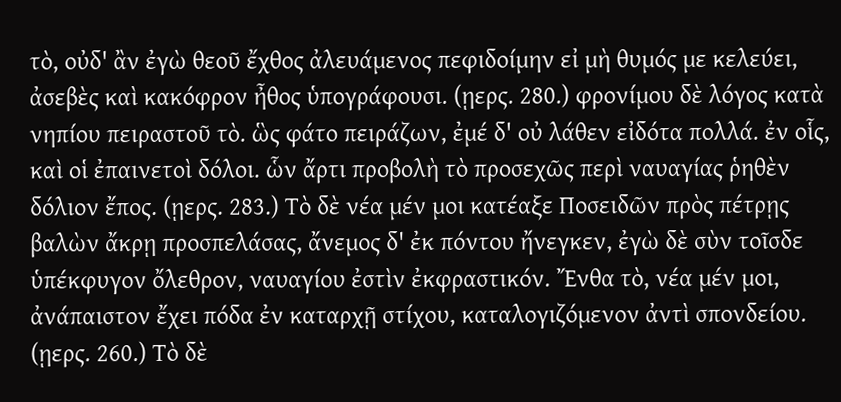τὸ, οὐδ' ἂν ἐγὼ θεοῦ ἔχθος ἀλευάμενος πεφιδοίμην εἰ μὴ θυμός με κελεύει, ἀσεβὲς καὶ κακόφρον ἦθος ὑπογράφουσι. (ῃερς. 280.) φρονίμου δὲ λόγος κατὰ νηπίου πειραστοῦ τὸ. ὣς φάτο πειράζων, ἐμέ δ' οὐ λάθεν εἰδότα πολλά. ἐν οἷς, καὶ οἱ ἐπαινετοὶ δόλοι. ὧν ἄρτι προβολὴ τὸ προσεχῶς περὶ ναυαγίας ῥηθὲν δόλιον ἔπος. (ῃερς. 283.) Τὸ δὲ νέα μέν μοι κατέαξε Ποσειδῶν πρὸς πέτρῃς βαλὼν ἄκρῃ προσπελάσας, ἄνεμος δ' ἐκ πόντου ἤνεγκεν, ἐγὼ δὲ σὺν τοῖσδε ὑπέκφυγον ὄλεθρον, ναυαγίου ἐστὶν ἐκφραστικόν. Ἔνθα τὸ, νέα μέν μοι, ἀνάπαιστον ἔχει πόδα ἐν καταρχῇ στίχου, καταλογιζόμενον ἀντὶ σπονδείου. (ῃερς. 260.) Τὸ δὲ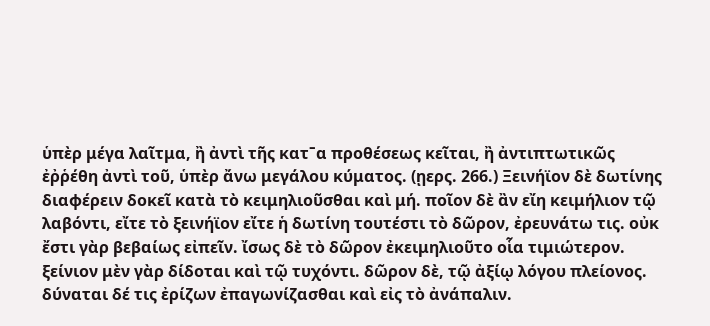ὑπὲρ μέγα λαῖτμα, ἢ ἀντὶ τῆς κατˉα προθέσεως κεῖται, ἢ ἀντιπτωτικῶς ἐῤῥέθη ἀντὶ τοῦ, ὑπὲρ ἄνω μεγάλου κύματος. (ῃερς. 266.) Ξεινήϊον δὲ δωτίνης διαφέρειν δοκεῖ κατὰ τὸ κειμηλιοῦσθαι καὶ μή. ποῖον δὲ ἂν εἴη κειμήλιον τῷ λαβόντι, εἴτε τὸ ξεινήϊον εἴτε ἡ δωτίνη τουτέστι τὸ δῶρον, ἐρευνάτω τις. οὐκ ἔστι γὰρ βεβαίως εἰπεῖν. ἴσως δὲ τὸ δῶρον ἐκειμηλιοῦτο οἷα τιμιώτερον. ξείνιον μὲν γὰρ δίδοται καὶ τῷ τυχόντι. δῶρον δὲ, τῷ ἀξίῳ λόγου πλείονος. δύναται δέ τις ἐρίζων ἐπαγωνίζασθαι καὶ εἰς τὸ ἀνάπαλιν.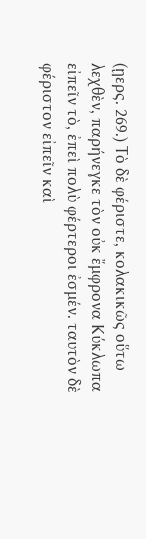(ῃερς. 269.) Τὸ δὲ φέριστε, κολακικῶς οὕτω λεχθὲν, παρήνεγκε τὸν οὐκ ἔμφρονα Κύκλωπα εἰπεῖν τὸ, ἐπεὶ πολὺ φέρτεροι ἐσμέν. ταυτὸν δὲ φέριστον εἰπεῖν καὶ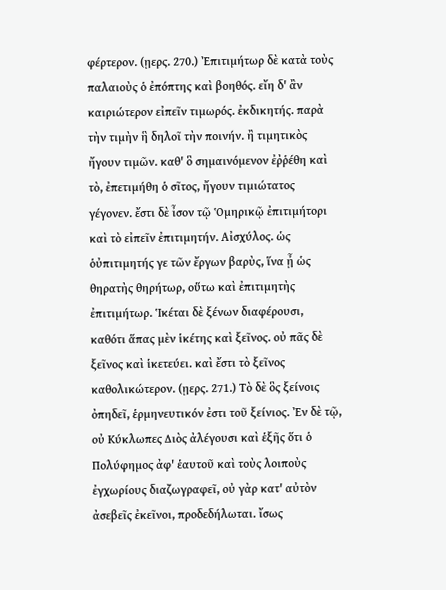φέρτερον. (ῃερς. 270.) Ἐπιτιμήτωρ δὲ κατὰ τοὺς παλαιοὺς ὁ ἐπόπτης καὶ βοηθός. εἴη δ' ἂν καιριώτερον εἰπεῖν τιμωρός. ἐκδικητής. παρὰ τὴν τιμὴν ἣ δηλοῖ τὴν ποινήν. ἢ τιμητικὸς ἤγουν τιμῶν. καθ' ὃ σημαινόμενον ἐῤῥέθη καὶ τὸ, ἐπετιμήθη ὁ σῖτος, ἤγουν τιμιώτατος γέγονεν. ἔστι δὲ ἶσον τῷ Ὁμηρικῷ ἐπιτιμήτορι καὶ τὸ εἰπεῖν ἐπιτιμητήν. Αἰσχύλος. ὡς ὁὐπιτιμητής γε τῶν ἔργων βαρὺς, ἵνα ᾖ ὡς θηρατὴς θηρήτωρ, οὕτω καὶ ἐπιτιμητὴς ἐπιτιμήτωρ. Ἱκέται δὲ ξένων διαφέρουσι, καθότι ἅπας μὲν ἱκέτης καὶ ξεῖνος. οὐ πᾶς δὲ ξεῖνος καὶ ἱκετεύει. καὶ ἔστι τὸ ξεῖνος καθολικώτερον. (ῃερς. 271.) Τὸ δὲ ὃς ξείνοις ὀπηδεῖ, ἑρμηνευτικόν ἐστι τοῦ ξείνιος. Ἐν δὲ τῷ, οὐ Κύκλωπες Διὸς ἀλέγουσι καὶ ἑξῆς ὅτι ὁ Πολύφημος ἀφ' ἑαυτοῦ καὶ τοὺς λοιποὺς ἐγχωρίους διαζωγραφεῖ, οὐ γὰρ κατ' αὐτὸν ἀσεβεῖς ἐκεῖνοι, προδεδήλωται. ἴσως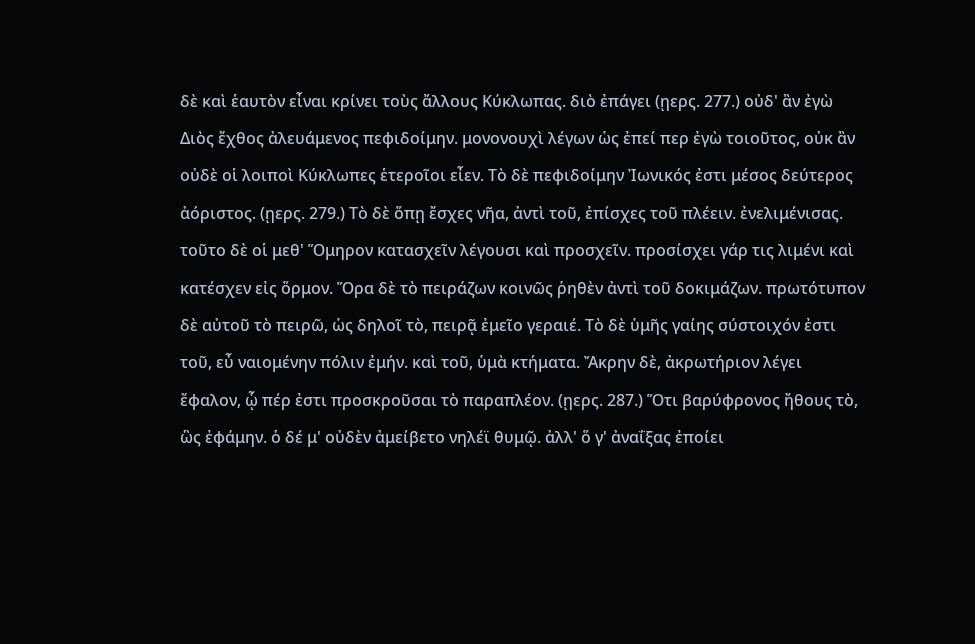δὲ καὶ ἑαυτὸν εἶναι κρίνει τοὺς ἄλλους Κύκλωπας. διὸ ἐπάγει (ῃερς. 277.) οὐδ' ἂν ἐγὼ Διὸς ἔχθος ἀλευάμενος πεφιδοίμην. μονονουχὶ λέγων ὡς ἐπεί περ ἐγὼ τοιοῦτος, οὐκ ἂν οὐδὲ οἱ λοιποὶ Κύκλωπες ἑτεροῖοι εἶεν. Τὸ δὲ πεφιδοίμην Ἰωνικός ἐστι μέσος δεύτερος ἀόριστος. (ῃερς. 279.) Τὸ δὲ ὅπῃ ἔσχες νῆα, ἀντὶ τοῦ, ἐπίσχες τοῦ πλέειν. ἐνελιμένισας. τοῦτο δὲ οἱ μεθ' Ὅμηρον κατασχεῖν λέγουσι καὶ προσχεῖν. προσίσχει γάρ τις λιμένι καὶ κατέσχεν εἰς ὅρμον. Ὅρα δὲ τὸ πειράζων κοινῶς ῥηθὲν ἀντὶ τοῦ δοκιμάζων. πρωτότυπον δὲ αὐτοῦ τὸ πειρῶ, ὡς δηλοῖ τὸ, πειρᾷ ἐμεῖο γεραιέ. Τὸ δὲ ὑμῆς γαίης σύστοιχόν ἐστι τοῦ, εὖ ναιομένην πόλιν ἐμήν. καὶ τοῦ, ὑμὰ κτήματα. Ἄκρην δὲ, ἀκρωτήριον λέγει ἔφαλον, ᾧ πέρ ἐστι προσκροῦσαι τὸ παραπλέον. (ῃερς. 287.) Ὅτι βαρύφρονος ἤθους τὸ, ὣς ἐφάμην. ὁ δέ μ' οὐδὲν ἀμείβετο νηλέϊ θυμῷ. ἀλλ' ὅ γ' ἀναΐξας ἐποίει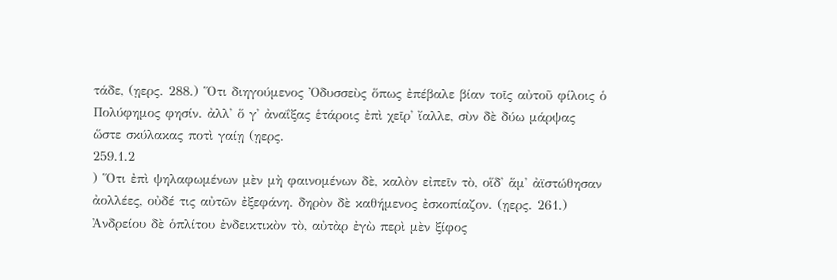τάδε, (ῃερς. 288.) Ὅτι διηγούμενος Ὀδυσσεὺς ὅπως ἐπέβαλε βίαν τοῖς αὐτοῦ φίλοις ὁ Πολύφημος φησίν. ἀλλ' ὅ γ' ἀναΐξας ἑτάροις ἐπὶ χεῖρ' ἴαλλε, σὺν δὲ δύω μάρψας ὥστε σκύλακας ποτὶ γαίῃ (ῃερς.
259.1.2
) Ὅτι ἐπὶ ψηλαφωμένων μὲν μὴ φαινομένων δὲ, καλὸν εἰπεῖν τὸ, οἵδ' ἅμ' ἀϊστώθησαν ἀολλέες, οὐδέ τις αὐτῶν ἐξεφάνη. δηρὸν δὲ καθήμενος ἐσκοπίαζον. (ῃερς. 261.) Ἀνδρείου δὲ ὁπλίτου ἐνδεικτικὸν τὸ, αὐτὰρ ἐγὼ περὶ μὲν ξίφος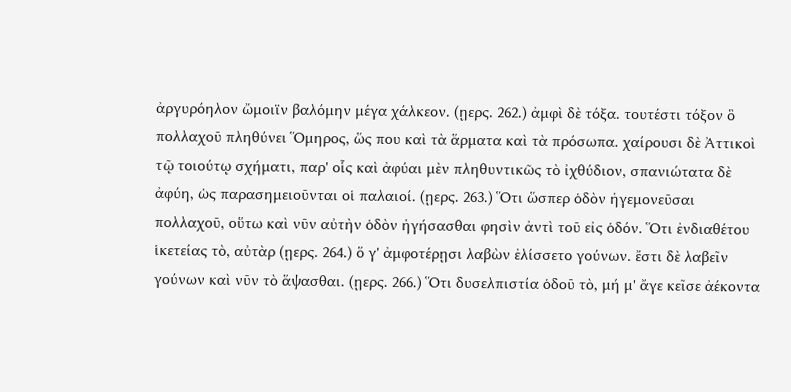ἀργυρόηλον ὤμοιϊν βαλόμην μέγα χάλκεον. (ῃερς. 262.) ἀμφὶ δὲ τόξα. τουτέστι τόξον ὃ πολλαχοῦ πληθύνει Ὅμηρος, ὥς που καὶ τὰ ἅρματα καὶ τὰ πρόσωπα. χαίρουσι δὲ Ἀττικοὶ τῷ τοιούτῳ σχήματι, παρ' οἷς καὶ ἀφύαι μὲν πληθυντικῶς τὸ ἰχθύδιον, σπανιώτατα δὲ ἀφύη, ὡς παρασημειοῦνται οἱ παλαιοί. (ῃερς. 263.) Ὅτι ὥσπερ ὁδὸν ἡγεμονεῦσαι πολλαχοῦ, οὕτω καὶ νῦν αὐτὴν ὁδὸν ἡγήσασθαι φησὶν ἀντὶ τοῦ εἰς ὁδόν. Ὅτι ἐνδιαθέτου ἱκετείας τὸ, αὐτὰρ (ῃερς. 264.) ὅ γ' ἀμφοτέρῃσι λαβὼν ἐλίσσετο γούνων. ἔστι δὲ λαβεῖν γούνων καὶ νῦν τὸ ἅψασθαι. (ῃερς. 266.) Ὅτι δυσελπιστία ὁδοῦ τὸ, μή μ' ἄγε κεῖσε ἀέκοντα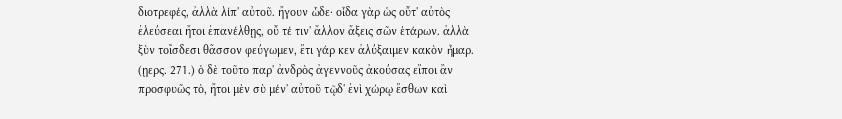διοτρεφές, ἀλλὰ λίπ' αὐτοῦ. ἤγουν ὧδε· οἶδα γὰρ ὡς οὔτ' αὐτὸς ἐλεύσεαι ἤτοι ἐπανέλθῃς, οὔ τέ τιν' ἄλλον ἄξεις σῶν ἑτάρων. ἀλλὰ ξὺν τοῖσδεσι θᾶσσον φεύγωμεν, ἔτι γάρ κεν ἀλύξαιμεν κακὸν ἦμαρ. (ῃερς. 271.) ὁ δὲ τοῦτο παρ' ἀνδρὸς ἀγεννοῦς ἀκούσας εἴποι ἂν προσφυῶς τὸ, ἤτοι μὲν σὺ μέν' αὐτοῦ τῷδ' ἐνὶ χώρῳ ἔσθων καὶ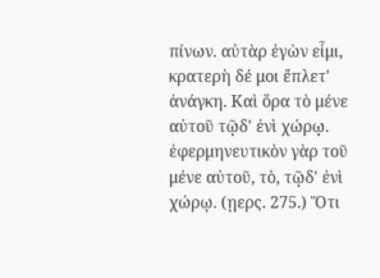πίνων. αὐτὰρ ἐγὼν εἶμι, κρατερὴ δέ μοι ἔπλετ' ἀνάγκη. Καὶ ὅρα τὸ μένε αὐτοῦ τῷδ' ἐνὶ χώρῳ. ἐφερμηνευτικὸν γὰρ τοῦ μένε αὐτοῦ, τὸ, τῷδ' ἐνὶ χώρῳ. (ῃερς. 275.) Ὅτι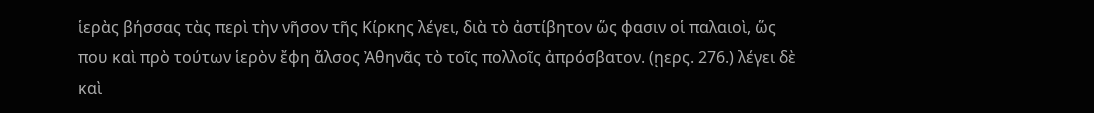ἱερὰς βήσσας τὰς περὶ τὴν νῆσον τῆς Κίρκης λέγει, διὰ τὸ ἀστίβητον ὥς φασιν οἱ παλαιοὶ, ὥς που καὶ πρὸ τούτων ἱερὸν ἔφη ἄλσος Ἀθηνᾶς τὸ τοῖς πολλοῖς ἀπρόσβατον. (ῃερς. 276.) λέγει δὲ καὶ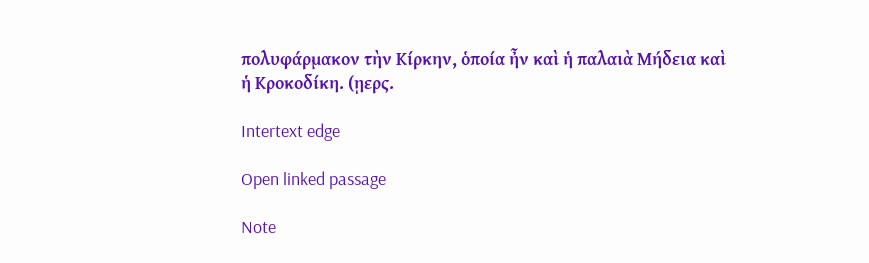πολυφάρμακον τὴν Κίρκην, ὁποία ἦν καὶ ἡ παλαιὰ Μήδεια καὶ ἡ Κροκοδίκη. (ῃερς.

Intertext edge

Open linked passage

Note